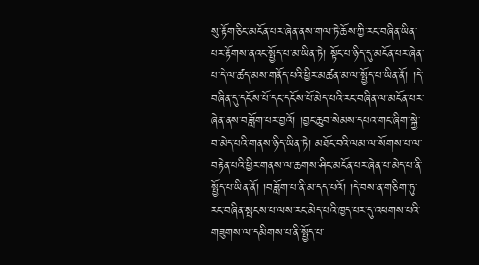སུ་རྟོག་ཅིང་མངོན་པར་ཞེན་ནས་གལ་ཏེ་ཆོས་ཀྱི་རང་བཞིན་ཡིན་པར་རྟོགས་ནའང་སྤྱོད་པ་མ་ཡིན་ཏེ། སྟོང་པ་ཉིད་དུ་མངོན་པར་ཞེན་པ་དེ་ལ་ཚད་མས་གནོད་པའི་ཕྱིར་མཚན་མ་ལ་སྤྱོད་པ་ཡིན་ནོ། །དེ་བཞིན་དུ་དངོས་པོ་དང་དངོས་པོ་མེད་པའི་རང་བཞིན་ལ་མངོན་པར་ཞེན་ནས་བཟློག་པར་བྱའོ། །བྱང་ཆུབ་སེམས་དཔའ་གང་ཞིག་སྐྱེ་བ་མེད་པའི་གནས་ཉིད་ཡིན་ཏེ། མཐོང་བའི་ལམ་ལ་སོགས་པ་ལ་བརྟེན་པའི་ཕྱིར་གནས་ལ་ཆགས་ཤིང་མངོན་པར་ཞེན་པ་མེད་པ་ནི་སྤྱོད་པ་ཡིན་ནོ། །བཟློག་པ་ནི་མ་དད་པའོ། །དེ་བས་ན་གཅིག་ཏུ་རང་བཞིན་སྤངས་པ་ལས་རང་མེད་པའི་ཁྱད་པར་དུ་འཕགས་པའི་གཟུགས་ལ་དམིགས་པ་ནི་སྤྱོད་པ་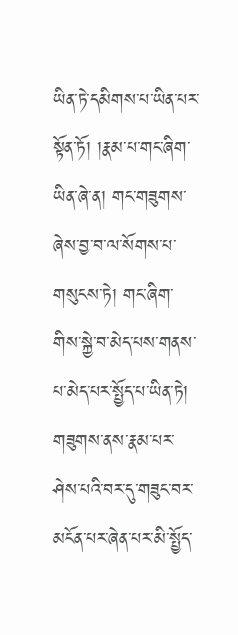ཡིན་ཏེ་དམིགས་པ་ཡིན་པར་སྟོན་ཏོ། །རྣམ་པ་གང་ཞིག་ཡིན་ཞེ་ན། གང་གཟུགས་ཞེས་བྱ་བ་ལ་སོགས་པ་གསུངས་ཏེ། གང་ཞིག་གིས་སྐྱེ་བ་མེད་པས་གནས་པ་མེད་པར་སྤྱོད་པ་ཡིན་ཏེ། གཟུགས་ནས་རྣམ་པར་ཤེས་པའི་བར་དུ་གཟུང་བར་མངོན་པར་ཞེན་པར་མི་སྤྱོད་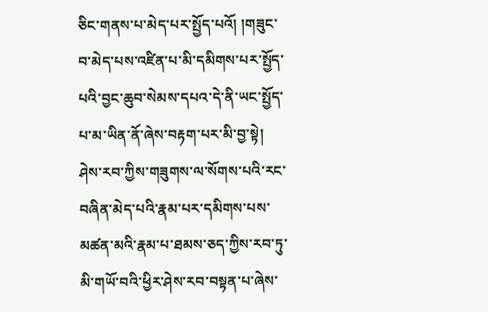ཅིང་གནས་པ་མེད་པར་སྤྱོད་པའོ། །གཟུང་བ་མེད་པས་འཛིན་པ་མི་དམིགས་པར་སྤྱོད་པའི་བྱང་ཆུབ་སེམས་དཔའ་དེ་ནི་ཡང་སྤྱོད་པ་མ་ཡིན་ནོ་ཞེས་བརྟག་པར་མི་བྱ་སྟེ། ཤེས་རབ་ཀྱིས་གཟུགས་ལ་སོགས་པའི་རང་བཞིན་མེད་པའི་རྣམ་པར་དམིགས་པས་མཚན་མའི་རྣམ་པ་ཐམས་ཅད་ཀྱིས་རབ་ཏུ་མི་གཡོ་བའི་ཕྱིར་ཤེས་རབ་བསྟན་པ་ཞེས་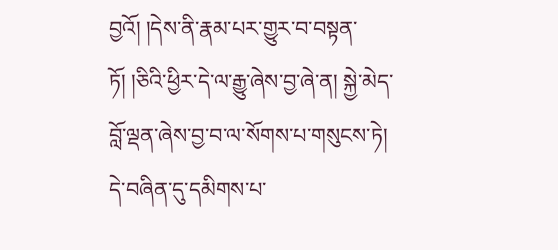བྱའོ། །དེས་ནི་རྣམ་པར་གྱུར་བ་བསྟན་ཏོ། །ཅིའི་ཕྱིར་དེ་ལ་རྒྱུ་ཞེས་བྱ་ཞེ་ན། སྐྱེ་མེད་བློ་ལྡན་ཞེས་བྱ་བ་ལ་སོགས་པ་གསུངས་ཏེ། དེ་བཞིན་དུ་དམིགས་པ་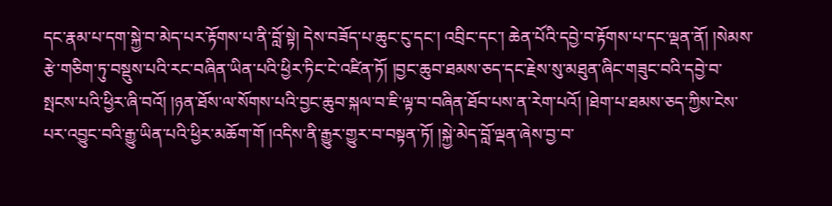དང་རྣམ་པ་དག་སྐྱེ་བ་མེད་པར་རྟོགས་པ་ནི་བློ་སྟེ། དེས་བཟོད་པ་ཆུང་ངུ་དང་། འབྲིང་དང་། ཆེན་པོའི་དབྱེ་བ་རྟོགས་པ་དང་ལྡན་ནོ། །སེམས་རྩེ་གཅིག་ཏུ་བསྡུས་པའི་རང་བཞིན་ཡིན་པའི་ཕྱིར་ཏིང་ངེ་འཛིན་ཏོ། །བྱང་ཆུབ་ཐམས་ཅད་དང་རྗེས་སུ་མཐུན་ཞིང་གཟུང་བའི་དབྱེ་བ་སྤངས་པའི་ཕྱིར་ཞི་བའོ། །ཉན་ཐོས་ལ་སོགས་པའི་བྱང་ཆུབ་སྐལ་བ་ཇི་ལྟ་བ་བཞིན་ཐོབ་པས་ན་རེག་པའོ། །ཐེག་པ་ཐམས་ཅད་ཀྱིས་ངེས་པར་འབྱུང་བའི་རྒྱུ་ཡིན་པའི་ཕྱིར་མཆོག་གོ །འདིས་ནི་རྒྱུར་གྱུར་བ་བསྟན་ཏོ། །སྐྱེ་མེད་བློ་ལྡན་ཞེས་བྱ་བ་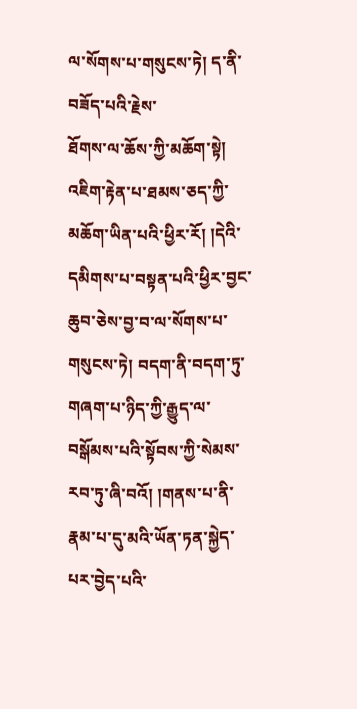ལ་སོགས་པ་གསུངས་ཏེ། ད་ནི་བཟོད་པའི་རྗེས་
ཐོགས་ལ་ཆོས་ཀྱི་མཆོག་སྟེ། འཇིག་རྟེན་པ་ཐམས་ཅད་ཀྱི་མཆོག་ཡིན་པའི་ཕྱིར་རོ། །དེའི་དམིགས་པ་བསྟན་པའི་ཕྱིར་བྱང་ཆུབ་ཅེས་བྱ་བ་ལ་སོགས་པ་གསུངས་ཏེ། བདག་ནི་བདག་ཏུ་གཞག་པ་ཉིད་ཀྱི་རྒྱུད་ལ་བསྒོམས་པའི་སྟོབས་ཀྱི་སེམས་རབ་ཏུ་ཞི་བའོ། །གནས་པ་ནི་རྣམ་པ་དུ་མའི་ཡོན་ཏན་སྐྱེད་པར་བྱེད་པའི་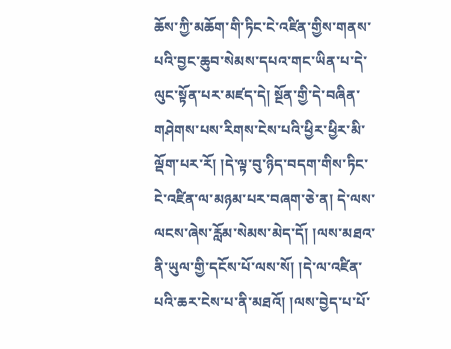ཆོས་ཀྱི་མཆོག་གི་ཏིང་ངེ་འཛིན་གྱིས་གནས་པའི་བྱང་ཆུབ་སེམས་དཔའ་གང་ཡིན་པ་དེ་ལུང་སྟོན་པར་མཛད་དེ། སྔོན་གྱི་དེ་བཞིན་གཤེགས་པས་རིགས་ངེས་པའི་ཕྱིར་ཕྱིར་མི་ལྡོག་པར་རོ། །དེ་ལྟ་བུ་ཉིད་བདག་གིས་ཏིང་ངེ་འཛིན་ལ་མཉམ་པར་བཞག་ཅེ་ན། དེ་ལས་ལངས་ཞེས་རློམ་སེམས་མེད་དོ། །ལས་མཐའ་ནི་ཡུལ་གྱི་དངོས་པོ་ལས་སོ། །དེ་ལ་འཛིན་པའི་ཆར་ངེས་པ་ནི་མཐའོ། །ལས་བྱེད་པ་པོ་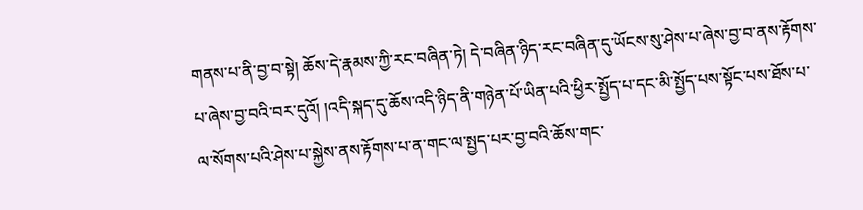གནས་པ་ནི་བྱ་བ་སྟེ། ཆོས་དེ་རྣམས་ཀྱི་རང་བཞིན་ཏེ། དེ་བཞིན་ཉིད་རང་བཞིན་དུ་ཡོངས་སུ་ཤེས་པ་ཞེས་བྱ་བ་ནས་རྟོགས་པ་ཞེས་བྱ་བའི་བར་དུའོ། །འདི་སྐད་དུ་ཆོས་འདི་ཉིད་ནི་གཉེན་པོ་ཡིན་པའི་ཕྱིར་སྤྱོད་པ་དང་མི་སྤྱོད་པས་སྟོང་པས་ཐོས་པ་ལ་སོགས་པའི་ཤེས་པ་སྐྱེས་ནས་རྟོགས་པ་ན་གང་ལ་སྤྱད་པར་བྱ་བའི་ཆོས་གང་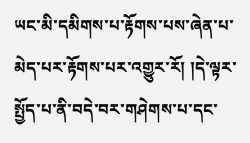ཡང་མི་དམིགས་པ་རྟོགས་པས་ཞེན་པ་མེད་པར་རྟོགས་པར་འགྱུར་རོ། །དེ་ལྟར་སྤྱོད་པ་ནི་བདེ་བར་གཤེགས་པ་དང་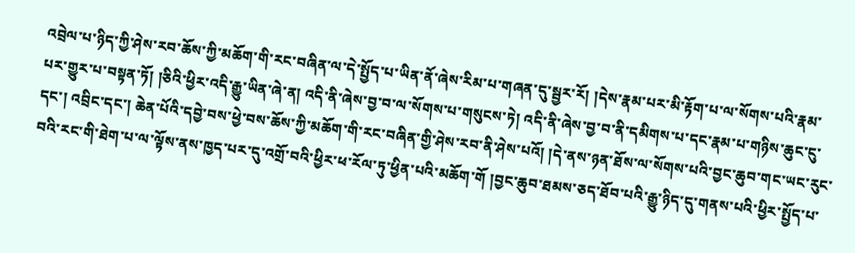འབྲེལ་པ་ཉིད་ཀྱི་ཤེས་རབ་ཆོས་ཀྱི་མཆོག་གི་རང་བཞིན་ལ་དེ་སྤྱོད་པ་ཡིན་ནོ་ཞེས་རིམ་པ་གཞན་དུ་སྦྱར་རོ། །དེས་རྣམ་པར་མི་རྟོག་པ་ལ་སོགས་པའི་རྣམ་པར་གྱུར་པ་བསྟན་ཏོ། །ཅིའི་ཕྱིར་འདི་རྒྱུ་ཡིན་ཞེ་ན། འདི་ནི་ཞེས་བྱ་བ་ལ་སོགས་པ་གསུངས་ཏེ། འདི་ནི་ཞེས་བྱ་བ་ནི་དམིགས་པ་དང་རྣམ་པ་གཉིས་ཆུང་ངུ་དང་། འབྲིང་དང་། ཆེན་པོའི་དབྱེ་བས་ཕྱེ་བས་ཆོས་ཀྱི་མཆོག་གི་རང་བཞིན་གྱི་ཤེས་རབ་ནི་ཤེས་པའོ། །དེ་ནས་ཉན་ཐོས་ལ་སོགས་པའི་བྱང་ཆུབ་གང་ཡང་རུང་བའི་རང་གི་ཐེག་པ་ལ་ལྟོས་ནས་ཁྱད་པར་དུ་འགྲོ་བའི་ཕྱིར་ཕ་རོལ་ཏུ་ཕྱིན་པའི་མཆོག་གོ །བྱང་ཆུབ་ཐམས་ཅད་ཐོབ་པའི་རྒྱུ་ཉིད་དུ་གནས་པའི་ཕྱིར་སྤྱོད་པ་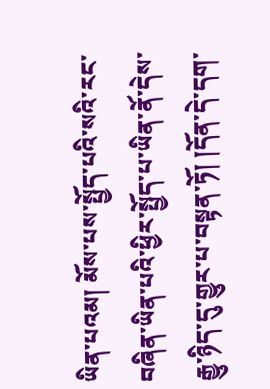ཡིན་པའམ། མོས་པས་སྤྱོད་པའི་སའི་རང་བཞིན་ཡིན་པའི་ཕྱིར་སྤྱོད་པ་ཡིན་ནོ་དེས་
རྒྱུ་ཉིད་དུ་གྱུར་པ་བསྟན་ཏོ། །དོན་དེ་དག་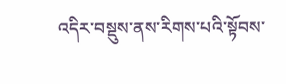འདིར་བསྡུས་ནས་རིགས་པའི་སྟོབས་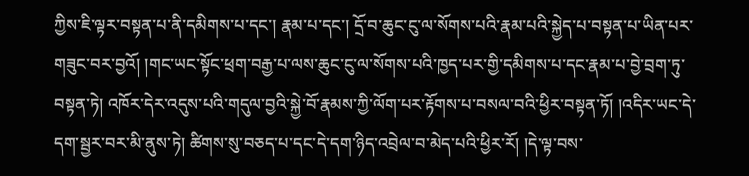ཀྱིས་ཇི་ལྟར་བསྟན་པ་ནི་དམིགས་པ་དང་། རྣམ་པ་དང་། དྲོ་བ་ཆུང་ངུ་ལ་སོགས་པའི་རྣམ་པའི་སྐྱེད་པ་བསྟན་པ་ཡིན་པར་གཟུང་བར་བྱའོ། །གང་ཡང་སྟོང་ཕྲག་བརྒྱ་པ་ལས་ཆུང་ངུ་ལ་སོགས་པའི་ཁྱད་པར་གྱི་དམིགས་པ་དང་རྣམ་པ་བྱེ་བྲག་ཏུ་བསྟན་ཏེ། འཁོར་དེར་འདུས་པའི་གདུལ་བྱའི་སྐྱེ་བོ་རྣམས་ཀྱི་ལོག་པར་རྟོགས་པ་བསལ་བའི་ཕྱིར་བསྟན་ཏོ། །འདིར་ཡང་དེ་དག་སྦྱར་བར་མི་ནུས་ཏེ། ཚིགས་སུ་བཅད་པ་དང་དེ་དག་ཉིད་འབྲེལ་བ་མེད་པའི་ཕྱིར་རོ། །དེ་ལྟ་བས་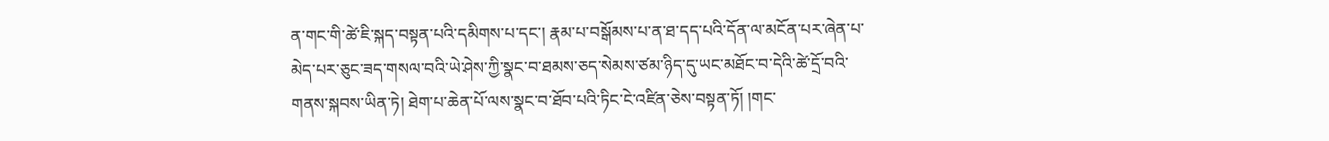ན་གང་གི་ཚེ་ཇི་སྐད་བསྟན་པའི་དམིགས་པ་དང་། རྣམ་པ་བསྒོམས་པ་ན་ཐ་དད་པའི་དོན་ལ་མངོན་པར་ཞེན་པ་མེད་པར་ཅུང་ཟད་གསལ་བའི་ཡེ་ཤེས་ཀྱི་སྣང་བ་ཐམས་ཅད་སེམས་ཙམ་ཉིད་དུ་ཡང་མཐོང་བ་དེའི་ཚེ་དྲོ་བའི་གནས་སྐབས་ཡིན་ཏེ། ཐེག་པ་ཆེན་པོ་ལས་སྣང་བ་ཐོབ་པའི་ཏིང་ངེ་འཛིན་ཅེས་བསྟན་ཏོ། །གང་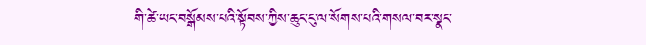གི་ཚེ་ཡང་བསྒོམས་པའི་སྟོབས་ཀྱིས་ཆུང་ངུ་ལ་སོགས་པའི་གསལ་བར་སྣང་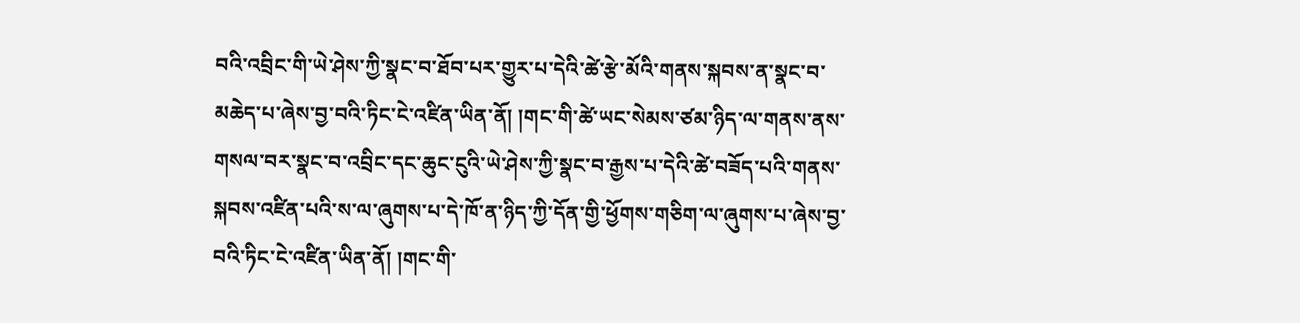བའི་འབྲིང་གི་ཡེ་ཤེས་ཀྱི་སྣང་བ་ཐོབ་པར་གྱུར་པ་དེའི་ཚེ་རྩེ་མོའི་གནས་སྐབས་ན་སྣང་བ་མཆེད་པ་ཞེས་བྱ་བའི་ཏིང་ངེ་འཛིན་ཡིན་ནོ། །གང་གི་ཚེ་ཡང་སེམས་ཙམ་ཉིད་ལ་གནས་ནས་གསལ་བར་སྣང་བ་འབྲིང་དང་ཆུང་ངུའི་ཡེ་ཤེས་ཀྱི་སྣང་བ་རྒྱས་པ་དེའི་ཚེ་བཟོད་པའི་གནས་སྐབས་འཛིན་པའི་ས་ལ་ཞུགས་པ་དེ་ཁོ་ན་ཉིད་ཀྱི་དོན་གྱི་ཕྱོགས་གཅིག་ལ་ཞུགས་པ་ཞེས་བྱ་བའི་ཏིང་ངེ་འཛིན་ཡིན་ནོ། །གང་གི་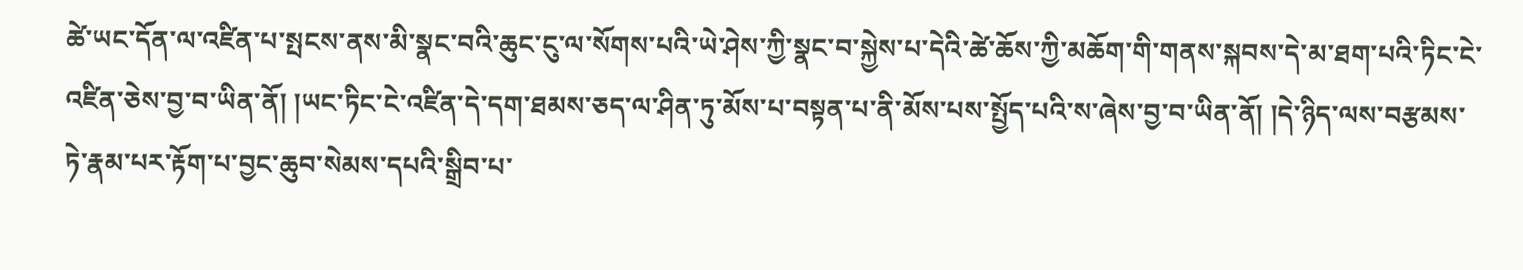ཚེ་ཡང་དོན་ལ་འཛིན་པ་སྤངས་ནས་མི་སྣང་བའི་ཆུང་ངུ་ལ་སོགས་པའི་ཡེ་ཤེས་ཀྱི་སྣང་བ་སྐྱེས་པ་དེའི་ཚེ་ཆོས་ཀྱི་མཆོག་གི་གནས་སྐབས་དེ་མ་ཐག་པའི་ཏིང་ངེ་འཛིན་ཅེས་བྱ་བ་ཡིན་ནོ། །ཡང་ཏིང་ངེ་འཛིན་དེ་དག་ཐམས་ཅད་ལ་ཤིན་ཏུ་མོས་པ་བསྟན་པ་ནི་མོས་པས་སྤྱོད་པའི་ས་ཞེས་བྱ་བ་ཡིན་ནོ། །དེ་ཉིད་ལས་བརྩམས་ཏེ་རྣམ་པར་རྟོག་པ་བྱང་ཆུབ་སེམས་དཔའི་སྒྲིབ་པ་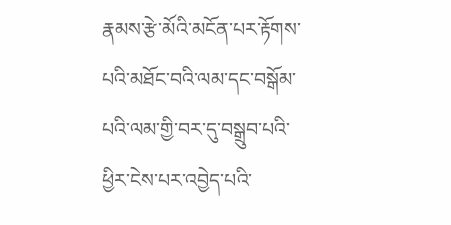རྣམས་རྩེ་མོའི་མངོན་པར་རྟོགས་པའི་མཐོང་བའི་ལམ་དང་བསྒོམ་པའི་ལམ་གྱི་བར་དུ་བསྒྲུབ་པའི་ཕྱིར་ངེས་པར་འབྱེད་པའི་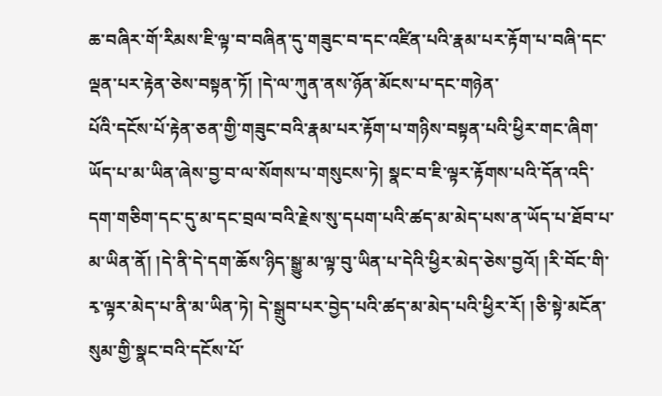ཆ་བཞིར་གོ་རིམས་ཇི་ལྟ་བ་བཞིན་དུ་གཟུང་བ་དང་འཛིན་པའི་རྣམ་པར་རྟོག་པ་བཞི་དང་ལྡན་པར་རྟེན་ཅེས་བསྟན་ཏོ། །དེ་ལ་ཀུན་ནས་ཉོན་མོངས་པ་དང་གཉེན་
པོའི་དངོས་པོ་རྟེན་ཅན་གྱི་གཟུང་བའི་རྣམ་པར་རྟོག་པ་གཉིས་བསྟན་པའི་ཕྱིར་གང་ཞིག་ཡོད་པ་མ་ཡིན་ཞེས་བྱ་བ་ལ་སོགས་པ་གསུངས་ཏེ། སྣང་བ་ཇི་ལྟར་རྟོགས་པའི་དོན་འདི་དག་གཅིག་དང་དུ་མ་དང་བྲལ་བའི་རྗེས་སུ་དཔག་པའི་ཚད་མ་མེད་པས་ན་ཡོད་པ་ཐོབ་པ་མ་ཡིན་ནོ། །དེ་ནི་དེ་དག་ཆོས་ཉིད་སྒྱུ་མ་ལྟ་བུ་ཡིན་པ་དེའི་ཕྱིར་མེད་ཅེས་བྱའོ། །རི་བོང་གི་རྭ་ལྟར་མེད་པ་ནི་མ་ཡིན་ཏེ། དེ་སྒྲུབ་པར་བྱེད་པའི་ཚད་མ་མེད་པའི་ཕྱིར་རོ། །ཅི་སྟེ་མངོན་སུམ་གྱི་སྣང་བའི་དངོས་པོ་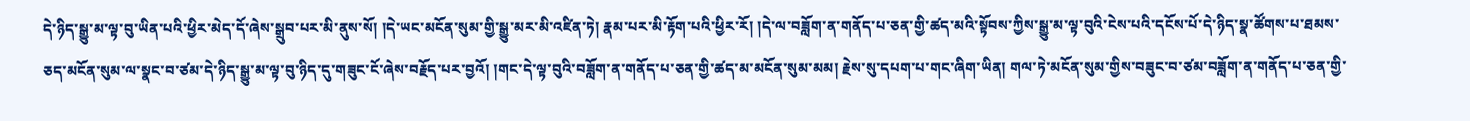དེ་ཉིད་སྒྱུ་མ་ལྟ་བུ་ཡིན་པའི་ཕྱིར་མེད་དོ་ཞེས་སྒྲུབ་པར་མི་ནུས་སོ། །དེ་ཡང་མངོན་སུམ་གྱི་སྒྱུ་མར་མི་འཛིན་ཏེ། རྣམ་པར་མི་རྟོག་པའི་ཕྱིར་རོ། །དེ་ལ་བཟློག་ན་གནོད་པ་ཅན་གྱི་ཚད་མའི་སྟོབས་ཀྱིས་སྒྱུ་མ་ལྟ་བུའི་ངེས་པའི་དངོས་པོ་དེ་ཉིད་སྣ་ཚོགས་པ་ཐམས་ཅད་མངོན་སུམ་ལ་སྣང་བ་ཙམ་དེ་ཉིད་སྒྱུ་མ་ལྟ་བུ་ཉིད་དུ་གཟུང་ངོ་ཞེས་བརྗོད་པར་བྱའོ། །གང་དེ་ལྟ་བུའི་བཟློག་ན་གནོད་པ་ཅན་གྱི་ཚད་མ་མངོན་སུམ་མམ། རྗེས་སུ་དཔག་པ་གང་ཞིག་ཡིན། གལ་ཏེ་མངོན་སུམ་གྱིས་བཟུང་བ་ཙམ་བཟློག་ན་གནོད་པ་ཅན་གྱི་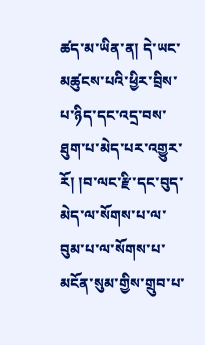ཚད་མ་ཡིན་ན། དེ་ཡང་མཚུངས་པའི་ཕྱིར་བྲིས་པ་ཉིད་དང་འདྲ་བས་ཐུག་པ་མེད་པར་འགྱུར་རོ། །བ་ལང་རྫི་དང་བུད་མེད་ལ་སོགས་པ་ལ་བུམ་པ་ལ་སོགས་པ་མངོན་སུམ་གྱིས་གྲུབ་པ་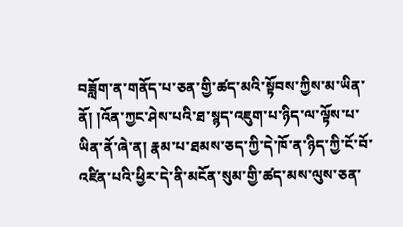བཟློག་ན་གནོད་པ་ཅན་གྱི་ཚད་མའི་སྟོབས་ཀྱིས་མ་ཡིན་ནོ། །འོན་ཀྱང་ཤེས་པའི་ཐ་སྙད་འཇུག་པ་ཉིད་ལ་ལྟོས་པ་ཡིན་ནོ་ཞེ་ན། རྣམ་པ་ཐམས་ཅད་ཀྱི་དེ་ཁོ་ན་ཉིད་ཀྱི་ངོ་བོ་འཛིན་པའི་ཕྱིར་དེ་ནི་མངོན་སུམ་གྱི་ཚད་མས་ལུས་ཅན་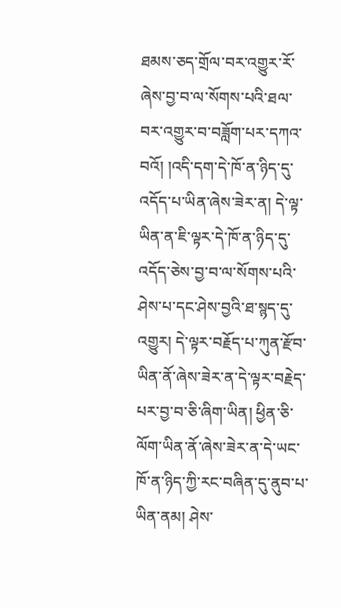ཐམས་ཅད་གྲོལ་བར་འགྱུར་རོ་ཞེས་བྱ་བ་ལ་སོགས་པའི་ཐལ་བར་འགྱུར་བ་བཟློག་པར་དཀའ་བའོ། །འདི་དག་དེ་ཁོ་ན་ཉིད་དུ་འདོད་པ་ཡིན་ཞེས་ཟེར་ན། དེ་ལྟ་ཡིན་ན་ཇི་ལྟར་དེ་ཁོ་ན་ཉིད་དུ་འདོད་ཅེས་བྱ་བ་ལ་སོགས་པའི་ཤེས་པ་དང་ཤེས་བྱའི་ཐ་སྙད་དུ་འགྱུར། དེ་ལྟར་བརྗོད་པ་ཀུན་རྫོབ་ཡིན་ནོ་ཞེས་ཟེར་ན་དེ་ལྟར་བརྗེད་པར་བྱ་བ་ཅི་ཞིག་ཡིན། ཕྱིན་ཅི་ལོག་ཡིན་ནོ་ཞེས་ཟེར་ན་དེ་ཡང་ཁོ་ན་ཉིད་ཀྱི་རང་བཞིན་དུ་ནུབ་པ་ཡིན་ནམ། ཤེས་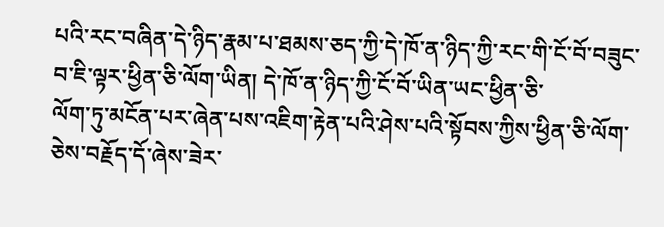པའི་རང་བཞིན་དེ་ཉིད་རྣམ་པ་ཐམས་ཅད་ཀྱི་དེ་ཁོ་ན་ཉིད་ཀྱི་རང་གི་ངོ་བོ་བཟུང་བ་ཇི་ལྟར་ཕྱིན་ཅི་ལོག་ཡིན། དེ་ཁོ་ན་ཉིད་ཀྱི་ངོ་བོ་ཡིན་ཡང་ཕྱིན་ཅི་
ལོག་ཏུ་མངོན་པར་ཞེན་པས་འཇིག་རྟེན་པའི་ཤེས་པའི་སྟོབས་ཀྱིས་ཕྱིན་ཅི་ལོག་ཅེས་བརྗོད་དོ་ཞེས་ཟེར་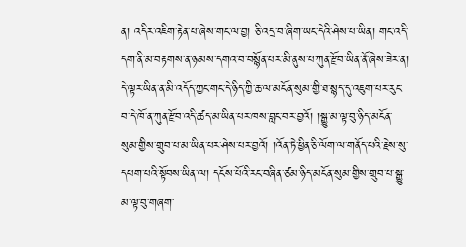ན། འདིར་འཇིག་རྟེན་པ་ཞེས་གང་ལ་བྱ། ཅི་འདྲ་བ་ཞིག་ཡང་དེའི་ཤེས་པ་ཡིན། གང་འདི་དག་ནི་མ་བརྟགས་ན་ཉམས་དགའ་བ་བསྙོན་པར་མི་ནུས་པ་ཀུན་རྫོབ་ཡིན་ནོ་ཞེས་ཟེར་ན། དེ་ལྟར་ཡིན་ན་མི་འདོད་ཀྱང་གང་དེ་ཉིད་ཀྱི་ཆ་ལ་མངོན་སུམ་གྱི་ཐ་སྙད་དུ་འཇུག་པར་རུང་བ་དེ་ཁོ་ན་ཀུན་རྫོབ་འདི་ཚད་མ་ཡིན་པར་ཁས་བླང་བར་བྱའོ། །སྒྱུ་མ་ལྟ་བུ་ཉིད་མངོན་སུམ་གྱིས་གྲུབ་པ་མ་ཡིན་པར་ཤེས་པར་བྱའོ། །འོན་ཏེ་ཕྱིན་ཅི་ལོག་ལ་གནོད་པའི་རྗེས་སུ་དཔག་པའི་སྟོབས་ཡིན་ལ། དངོས་པོའི་རང་བཞིན་ཙམ་ཉིད་མངོན་སུམ་གྱིས་གྲུབ་པ་སྒྱུ་མ་ལྟ་བུ་གཞག་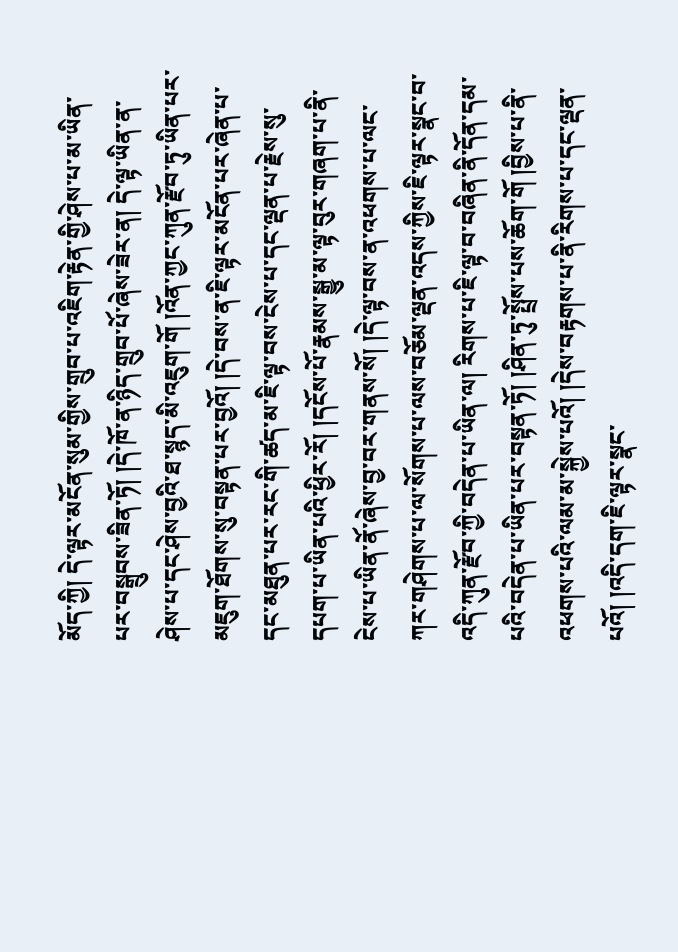མོད་ཀྱི། དེ་ལྟར་མངོན་སུམ་གྱིས་གྲུབ་པ་འཇིག་རྟེན་གྱི་ཤེས་པ་མ་ཡིན་པར་བསྒྲུབས་ཟིན་ཏོ། །དེ་ཁོ་ན་ཉིད་གྲུབ་པོ་ཞེས་ཟེར་ན། དེ་ལྟ་ཡིན་ན་ཤེས་པ་དང་ཤེས་བྱའི་ཐ་སྙད་མི་འཇུག་གོ །འོན་ཀྱང་ཀུན་རྫོབ་ཏུ་ཡིན་པར་མཇུག་ཐོགས་སུ་བསྟན་པར་བྱའོ། །དེ་བས་ན་ཇི་ལྟར་མངོན་པར་ཞེན་པ་དང་མཐུན་པར་རང་གི་ཚད་མ་ཇི་ལྟ་བས་ངེས་པ་དང་ལྡན་པ་རྗེས་སུ་དཔག་པ་ཡིན་པའི་ཕྱིར་རོ། །དངོས་པོ་རྣམས་སྒྱུ་མ་ལྟ་བུར་གཞག་པ་ནི་ངེས་པ་ཡིན་ནོ་ཞེས་བྱ་བར་གནས་སོ། །དེ་ལྟ་བས་ན་འཕགས་པ་ལང་ཀར་གཤེགས་པ་ལ་སོགས་པ་ལས་བཅོམ་ལྡན་འདས་ཀྱིས་ཇི་ལྟར་སྣང་བ་འདི་ཀུན་རྫོབ་ཀྱི་བདེན་པ་ཡིན་ལ། རིགས་པ་ཇི་ལྟ་བ་བཞིན་ནི་དོན་དམ་པའི་བདེན་པ་ཡིན་པར་བསྟན་ཏོ། །ཤིན་ཏུ་སྤྲོས་པས་ཆོག་གོ །བྱིས་པ་ནི་འཕགས་པའི་ལམ་མ་སྐྱེས་པའོ། །དེས་བརྟགས་པ་ནི་རིགས་པ་དང་ལྡན་པའོ། །འདི་དག་ཇི་ལྟར་སྣང་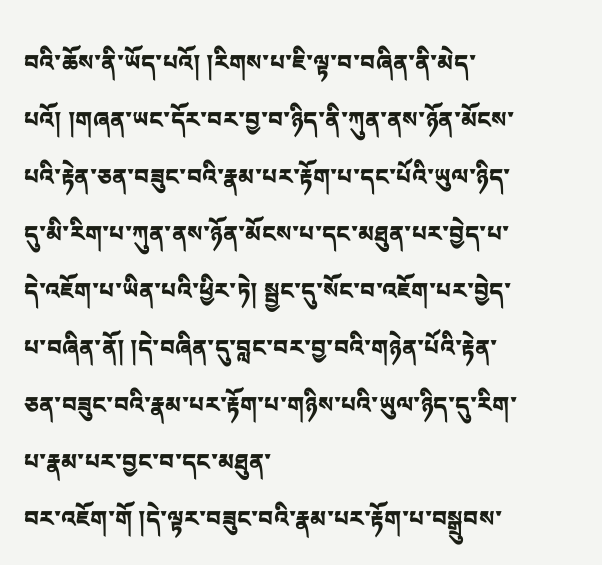བའི་ཆོས་ནི་ཡོད་པའོ། །རིགས་པ་ཇི་ལྟ་བ་བཞིན་ནི་མེད་པའོ། །གཞན་ཡང་དོར་བར་བྱ་བ་ཉིད་ནི་ཀུན་ནས་ཉོན་མོངས་པའི་རྟེན་ཅན་བཟུང་བའི་རྣམ་པར་རྟོག་པ་དང་པོའི་ཡུལ་ཉིད་དུ་མི་རིག་པ་ཀུན་ནས་ཉོན་མོངས་པ་དང་མཐུན་པར་བྱེད་པ་དེ་འཇོག་པ་ཡིན་པའི་ཕྱིར་ཏེ། སྦྱང་དུ་སོང་བ་འཇོག་པར་བྱེད་པ་བཞིན་ནོ། །དེ་བཞིན་དུ་བླང་བར་བྱ་བའི་གཉེན་པོའི་རྟེན་ཅན་བཟུང་བའི་རྣམ་པར་རྟོག་པ་གཉིས་པའི་ཡུལ་ཉིད་དུ་རིག་པ་རྣམ་པར་བྱང་བ་དང་མཐུན་
བར་འཇོག་གོ །དེ་ལྟར་བཟུང་བའི་རྣམ་པར་རྟོག་པ་བསྒྲུབས་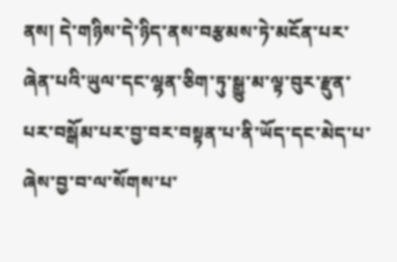ནས། དེ་གཉིས་དེ་ཉིད་ནས་བརྩམས་ཏེ་མངོན་པར་ཞེན་པའི་ཡུལ་དང་ལྷན་ཅིག་ཏུ་སྒྱུ་མ་ལྟ་བུར་རྫུན་པར་བསྒོམ་པར་བྱ་བར་བསྟན་པ་ནི་ཡོད་དང་མེད་པ་ཞེས་བྱ་བ་ལ་སོགས་པ་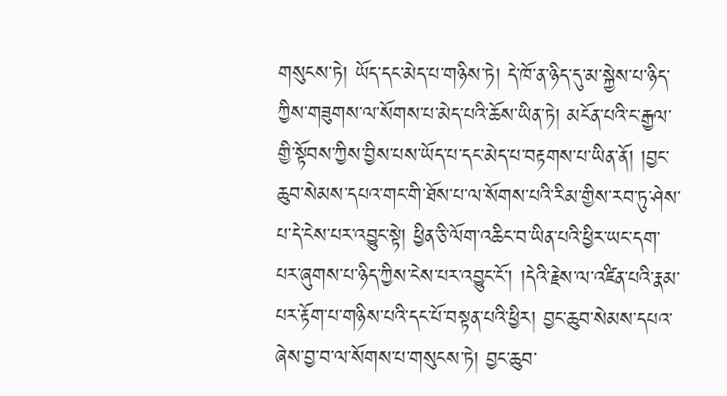གསུངས་ཏེ། ཡོད་དང་མེད་པ་གཉིས་ཏེ། དེ་ཁོ་ན་ཉིད་དུ་མ་སྐྱེས་པ་ཉིད་ཀྱིས་གཟུགས་ལ་སོགས་པ་མེད་པའི་ཆོས་ཡིན་ཏེ། མངོན་པའི་ང་རྒྱལ་གྱི་སྟོབས་ཀྱིས་བྱིས་པས་ཡོད་པ་དང་མེད་པ་བརྟགས་པ་ཡིན་ནོ། །བྱང་ཆུབ་སེམས་དཔའ་གང་གི་ཐོས་པ་ལ་སོགས་པའི་རིམ་གྱིས་རབ་ཏུ་ཤེས་པ་དེ་ངེས་པར་འབྱུང་སྟེ། ཕྱིན་ཅི་ལོག་འཆིང་བ་ཡིན་པའི་ཕྱིར་ཡང་དག་པར་ཞུགས་པ་ཉིད་ཀྱིས་ངེས་པར་འབྱུང་ངོ་། །དེའི་རྗེས་ལ་འཛིན་པའི་རྣམ་པར་རྟོག་པ་གཉིས་པའི་དང་པོ་བསྟན་པའི་ཕྱིར། བྱང་ཆུབ་སེམས་དཔའ་ཞེས་བྱ་བ་ལ་སོགས་པ་གསུངས་ཏེ། བྱང་ཆུབ་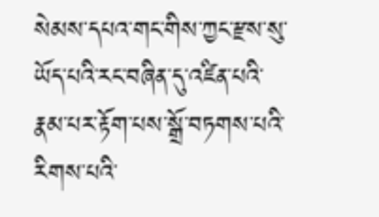སེམས་དཔའ་གང་གིས་ཀྱང་རྫས་སུ་ཡོད་པའི་རང་བཞིན་དུ་འཛིན་པའི་རྣམ་པར་རྟོག་པས་སྒྲོ་བཏགས་པའི་རིགས་པའི་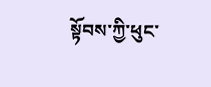སྟོབས་ཀྱི་ཕུང་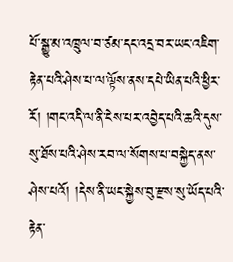པོ་སྒྱུ་མ་འཁྲུལ་བ་ཙམ་དང་འདྲ་བར་ཡང་འཇིག་རྟེན་པའི་ཤེས་པ་ལ་ལྟོས་ནས་དཔེ་ཡིན་པའི་ཕྱིར་རོ། །གང་འདི་ལ་ནི་ངེས་པར་འབྱེད་པའི་ཆའི་དུས་སུ་ཐོས་པའི་ཤེས་རབ་ལ་སོགས་པ་བསྐྱེད་ནས་ཤེས་པའོ། །དེས་ནི་ཡང་སྐྱེས་བུ་རྫས་སུ་ཡོད་པའི་རྟེན་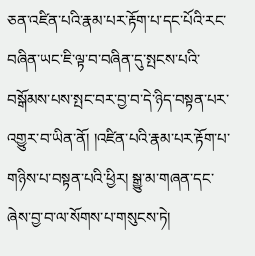ཅན་འཛིན་པའི་རྣམ་པར་རྟོག་པ་དང་པོའི་རང་བཞིན་ཡང་ཇི་ལྟ་བ་བཞིན་དུ་སྤངས་པའི་བསྒོམས་པས་སྤང་བར་བྱ་བ་དེ་ཉིད་བསྟན་པར་འགྱུར་བ་ཡིན་ནོ། །འཛིན་པའི་རྣམ་པར་རྟོག་པ་གཉིས་པ་བསྟན་པའི་ཕྱིར། སྒྱུ་མ་གཞན་དང་ཞེས་བྱ་བ་ལ་སོགས་པ་གསུངས་ཏེ།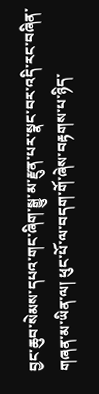བྱང་ཆུབ་སེམས་དཔའ་གང་ཞིག་སྒྱུ་མ་རྫུན་པར་སྣང་བར་འདི་རང་བཞིན་གཞན་མ་ཡིན་ལ། ཕུང་པོ་ལ་བདག་གོ་ཞེས་བརྟགས་པ་ཉིད་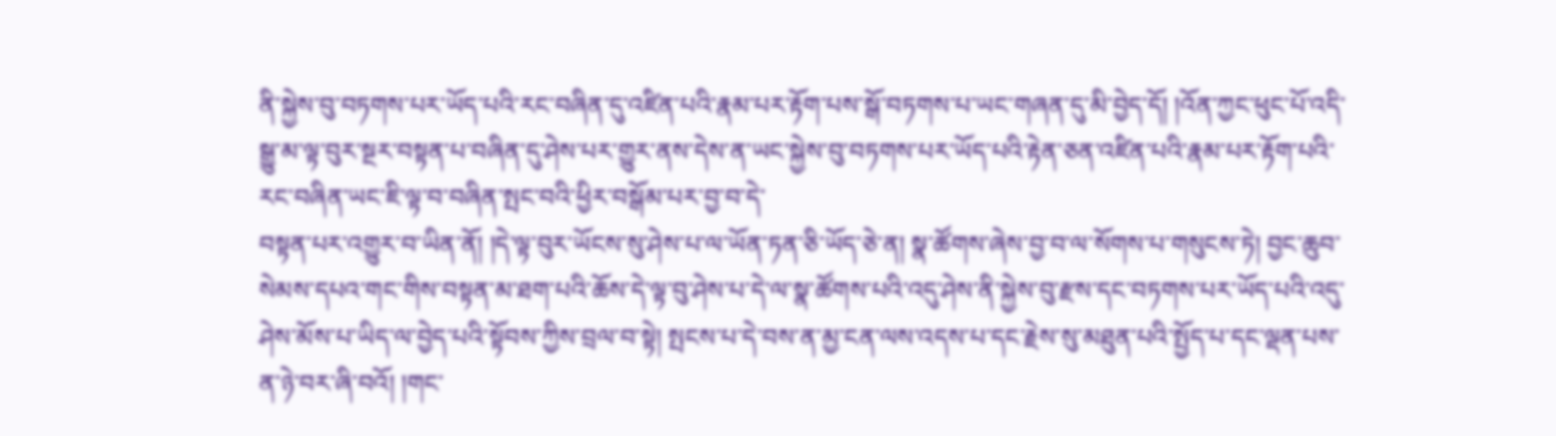ནི་སྐྱེས་བུ་བཏགས་པར་ཡོད་པའི་རང་བཞིན་དུ་འཛིན་པའི་རྣམ་པར་རྟོག་པས་སྒོ་བཏགས་པ་ཡང་གཞན་དུ་མི་བྱེད་དོ། །འོན་ཀྱང་ཕུང་པོ་འདི་སྒྱུ་མ་ལྟ་བུར་སྔར་བསྟན་པ་བཞིན་དུ་ཤེས་པར་གྱུར་ནས་དེས་ན་ཡང་སྐྱེས་བུ་བཏགས་པར་ཡོད་པའི་རྟེན་ཅན་འཛིན་པའི་རྣམ་པར་རྟོག་པའི་རང་བཞིན་ཡང་ཇི་ལྟ་བ་བཞིན་སྤང་བའི་ཕྱིར་བསྒོམ་པར་བྱ་བ་དེ་
བསྟན་པར་འགྱུར་བ་ཡིན་ནོ། །དེ་ལྟ་བུར་ཡོངས་སུ་ཤེས་པ་ལ་ཡོན་ཏན་ཅི་ཡོད་ཅེ་ན། སྣ་ཚོགས་ཞེས་བྱ་བ་ལ་སོགས་པ་གསུངས་ཏེ། བྱང་ཆུབ་སེམས་དཔའ་གང་གིས་བསྟན་མ་ཐག་པའི་ཆོས་དེ་ལྟ་བུ་ཤེས་པ་དེ་ལ་སྣ་ཚོགས་པའི་འདུ་ཤེས་ནི་སྐྱེས་བུ་རྫས་དང་བཏགས་པར་ཡོད་པའི་འདུ་ཤེས་མོས་པ་ཡིད་ལ་བྱེད་པའི་སྟོབས་ཀྱིས་བྲལ་བ་སྟེ། སྤངས་པ་དེ་བས་ན་མྱ་ངན་ལས་འདས་པ་དང་རྗེས་སུ་མཐུན་པའི་སྤྱོད་པ་དང་ལྡན་པས་ན་ཉེ་བར་ཞི་བའོ། །གང་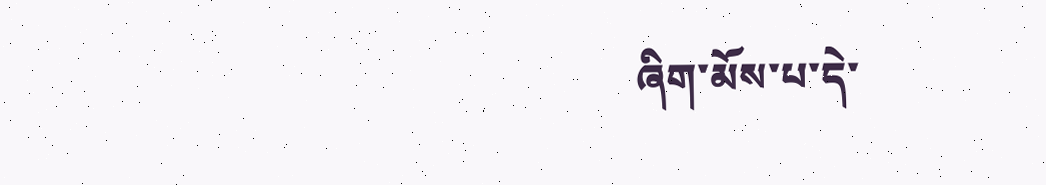ཞིག་མོས་པ་དེ་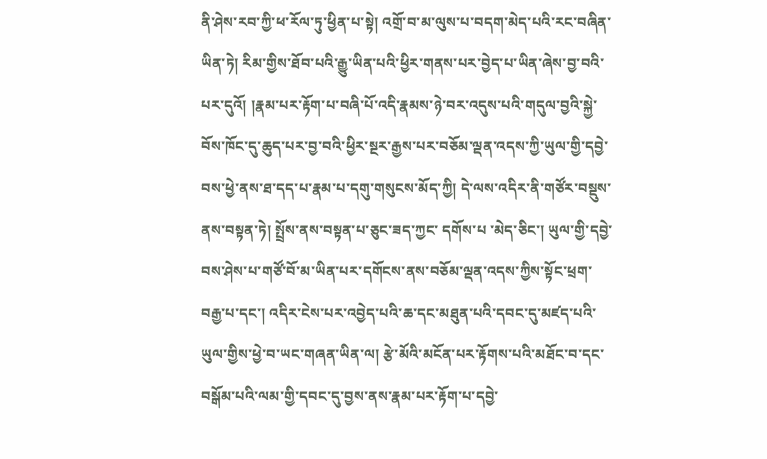ནི་ཤེས་རབ་ཀྱི་ཕ་རོལ་ཏུ་ཕྱིན་པ་སྟེ། འགྲོ་བ་མ་ལུས་པ་བདག་མེད་པའི་རང་བཞིན་ཡིན་ཏེ། རིམ་གྱིས་ཐོབ་པའི་རྒྱུ་ཡིན་པའི་ཕྱིར་གནས་པར་བྱེད་པ་ཡིན་ཞེས་བྱ་བའི་པར་དུའོ། །རྣམ་པར་རྟོག་པ་བཞི་པོ་འདི་རྣམས་ཉེ་བར་འདུས་པའི་གདུལ་བྱའི་སྐྱེ་བོས་ཁོང་དུ་ཆུད་པར་བྱ་བའི་ཕྱིར་སྔར་རྒྱས་པར་བཅོམ་ལྡན་འདས་ཀྱི་ཡུལ་གྱི་དབྱེ་བས་ཕྱེ་ནས་ཐ་དད་པ་རྣམ་པ་དགུ་གསུངས་མོད་ཀྱི། དེ་ལས་འདིར་ནི་གཙོར་བསྡུས་ནས་བསྟན་ཏེ། སྤྲོས་ནས་བསྟན་པ་ཅུང་ཟད་ཀྱང་ དགོས་པ ་མེད་ཅིང་། ཡུལ་གྱི་དབྱེ་བས་ཤེས་པ་གཙོ་བོ་མ་ཡིན་པར་དགོངས་ནས་བཅོམ་ལྡན་འདས་ཀྱིས་སྟོང་ཕྲག་བརྒྱ་པ་དང་། འདིར་ངེས་པར་འབྱེད་པའི་ཆ་དང་མཐུན་པའི་དབང་དུ་མཛད་པའི་ཡུལ་གྱིས་ཕྱེ་བ་ཡང་གཞན་ཡིན་ལ། རྩེ་མོའི་མངོན་པར་རྟོགས་པའི་མཐོང་བ་དང་བསྒོམ་པའི་ལམ་གྱི་དབང་དུ་བྱས་ནས་རྣམ་པར་རྟོག་པ་དབྱེ་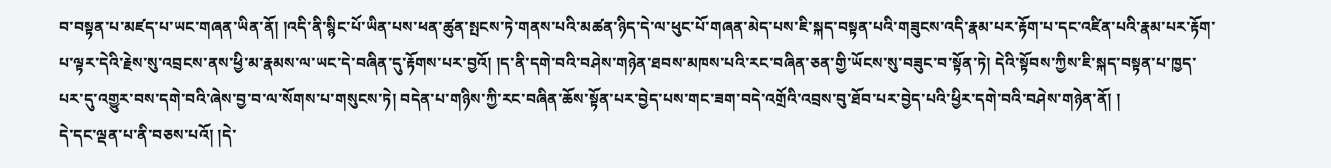བ་བསྟན་པ་མཛད་པ་ཡང་གཞན་ཡིན་ནོ། །འདི་ནི་སྙིང་པོ་ཡིན་པས་ཕན་ཚུན་སྤངས་ཏེ་གནས་པའི་མཚན་ཉིད་དེ་ལ་ཕུང་པོ་གཞན་མེད་པས་ཇི་སྐད་བསྟན་པའི་གཟུངས་འདི་རྣམ་པར་རྟོག་པ་དང་འཛིན་པའི་རྣམ་པར་རྟོག་པ་ལྟར་དེའི་རྗེས་སུ་འབྲངས་ནས་ཕྱི་མ་རྣམས་ལ་ཡང་དེ་བཞིན་དུ་རྟོགས་པར་བྱའོ། །ད་ནི་དགེ་བའི་བཤེས་གཉེན་ཐབས་མཁས་པའི་རང་བཞིན་ཅན་གྱི་ཡོངས་སུ་བཟུང་བ་སྟོན་ཏེ། དེའི་སྟོབས་ཀྱིས་ཇི་སྐད་བསྟན་པ་ཁྱད་པར་དུ་འགྱུར་བས་དགེ་བའི་ཞེས་བྱ་བ་ལ་སོགས་པ་གསུངས་ཏེ། བདེན་པ་གཉིས་ཀྱི་རང་བཞིན་ཆོས་སྟོན་པར་བྱེད་པས་གང་ཟག་བདེ་འགྲོའི་འབྲས་བུ་ཐོབ་པར་བྱེད་པའི་ཕྱིར་དགེ་བའི་བཤེས་གཉེན་ནོ། །
དེ་དང་ལྡན་པ་ནི་བཅས་པའོ། །དེ་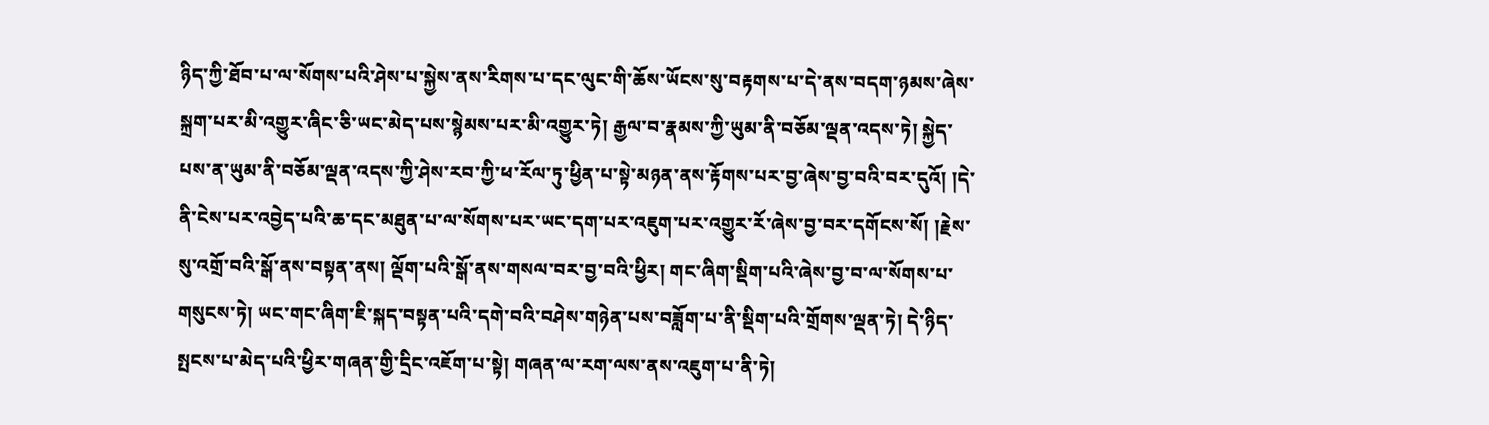ཉིད་ཀྱི་ཐོབ་པ་ལ་སོགས་པའི་ཤེས་པ་སྐྱེས་ནས་རིགས་པ་དང་ལུང་གི་ཆོས་ཡོངས་སུ་བརྟགས་པ་དེ་ནས་བདག་ཉམས་ཞེས་སྐྲག་པར་མི་འགྱུར་ཞིང་ཅི་ཡང་མེད་པས་སྙེམས་པར་མི་འགྱུར་ཏེ། རྒྱལ་བ་རྣམས་ཀྱི་ཡུམ་ནི་བཅོམ་ལྡན་འདས་ཏེ། སྐྱེད་པས་ན་ཡུམ་ནི་བཅོམ་ལྡན་འདས་ཀྱི་ཤེས་རབ་ཀྱི་ཕ་རོལ་ཏུ་ཕྱིན་པ་སྟེ་མཉན་ནས་རྟོགས་པར་བྱ་ཞེས་བྱ་བའི་བར་དུའོ། །དེ་ནི་ངེས་པར་འབྱེད་པའི་ཆ་དང་མཐུན་པ་ལ་སོགས་པར་ཡང་དག་པར་འཇུག་པར་འགྱུར་རོ་ཞེས་བྱ་བར་དགོངས་སོ། །རྗེས་སུ་འགྲོ་བའི་སྒོ་ནས་བསྟན་ནས། ལྡོག་པའི་སྒོ་ནས་གསལ་བར་བྱ་བའི་ཕྱིར། གང་ཞིག་སྡིག་པའི་ཞེས་བྱ་བ་ལ་སོགས་པ་གསུངས་ཏེ། ཡང་གང་ཞིག་ཇི་སྐད་བསྟན་པའི་དགེ་བའི་བཤེས་གཉེན་པས་བཟློག་པ་ནི་སྡིག་པའི་གྲོགས་ལྡན་ཏེ། དེ་ཉིད་སྤངས་པ་མེད་པའི་ཕྱིར་གཞན་གྱི་དྲིང་འཇོག་པ་སྟེ། གཞན་ལ་རག་ལས་ནས་འཇུག་པ་ནི་ཏེ།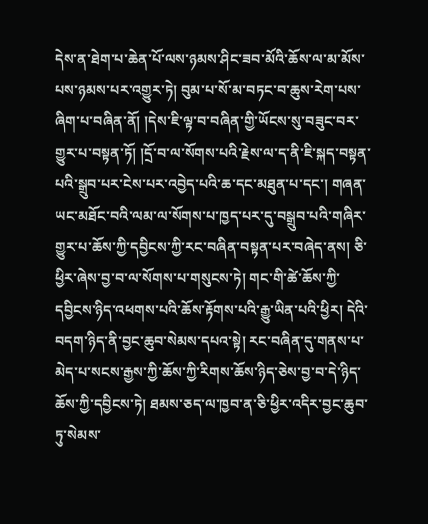དེས་ན་ཐེག་པ་ཆེན་པོ་ལས་ཉམས་ཤིང་ཟབ་མོའི་ཆོས་ལ་མ་མོས་པས་ཉམས་པར་འགྱུར་ཏེ། བུམ་པ་སོ་མ་བཏང་བ་ཆུས་རེག་པས་ཞིག་པ་བཞིན་ནོ། །དེས་ཇི་ལྟ་བ་བཞིན་གྱི་ཡོངས་སུ་བཟུང་བར་གྱུར་པ་བསྟན་ཏོ། །དྲོ་བ་ལ་སོགས་པའི་རྗེས་ལ་ད་ནི་ཇི་སྐད་བསྟན་པའི་སྒྲུབ་པར་ངེས་པར་འབྱེད་པའི་ཆ་དང་མཐུན་པ་དང་། གཞན་ཡང་མཐོང་བའི་ལམ་ལ་སོགས་པ་ཁྱད་པར་དུ་བསྒྲུབ་པའི་གཞིར་གྱུར་པ་ཆོས་ཀྱི་དབྱིངས་ཀྱི་རང་བཞིན་བསྟན་པར་བཞེད་ནས། ཅི་ཕྱིར་ཞེས་བྱ་བ་ལ་སོགས་པ་གསུངས་ཏེ། གང་གི་ཚེ་ཆོས་ཀྱི་དབྱིངས་ཉིད་འཕགས་པའི་ཆོས་རྟོགས་པའི་རྒྱུ་ཡིན་པའི་ཕྱིར། དེའི་བདག་ཉིད་ནི་བྱང་ཆུབ་སེམས་དཔའ་སྟེ། རང་བཞིན་དུ་གནས་པ་མེད་པ་སངས་རྒྱས་ཀྱི་ཆོས་ཀྱི་རིགས་ཆོས་ཉིད་ཅེས་བྱ་བ་དེ་ཉིད་ཆོས་ཀྱི་དབྱིངས་ཏེ། ཐམས་ཅད་ལ་ཁྱབ་ན་ཅི་ཕྱིར་འདིར་བྱང་ཆུབ་ཏུ་སེམས་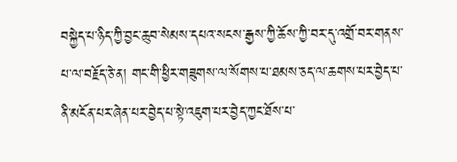བསྐྱེད་པ་ཉིད་ཀྱི་བྱང་ཆུབ་སེམས་དཔའ་སངས་རྒྱས་ཀྱི་ཆོས་ཀྱི་བར་དུ་འགྲོ་བར་གནས་པ་ལ་བརྗོད་ཅེ་ན། གང་གི་ཕྱིར་གཟུགས་ལ་སོགས་པ་ཐམས་ཅད་ལ་ཆགས་པར་བྱེད་པ་ནི་མངོན་པར་ཞེན་པར་བྱེད་པ་སྟེ་འཇུག་པར་བྱེད་ཀྱང་ཐོས་པ་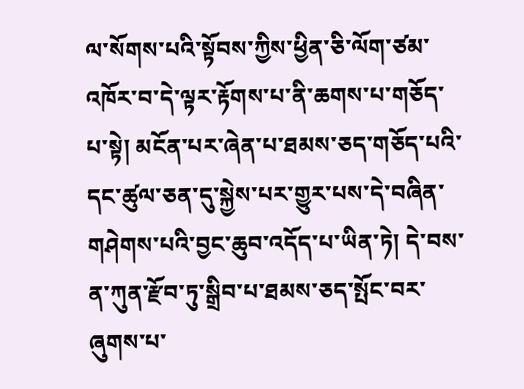ལ་སོགས་པའི་སྟོབས་ཀྱིས་ཕྱིན་ཅི་ལོག་ཙམ་
འཁོར་བ་དེ་ལྟར་རྟོགས་པ་ནི་ཆགས་པ་གཅོད་པ་སྟེ། མངོན་པར་ཞེན་པ་ཐམས་ཅད་གཅོད་པའི་དང་ཚུལ་ཅན་དུ་སྐྱེས་པར་གྱུར་པས་དེ་བཞིན་གཤེགས་པའི་བྱང་ཆུབ་འདོད་པ་ཡིན་ཏེ། དེ་བས་ན་ཀུན་རྫོབ་ཏུ་སྒྲིབ་པ་ཐམས་ཅད་སྤོང་བར་ཞུགས་པ་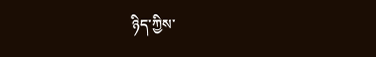ཉིད་ཀྱིས་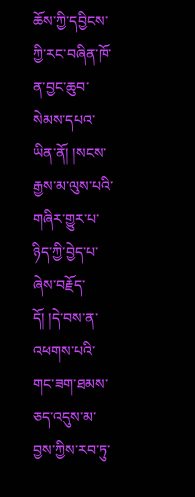ཆོས་ཀྱི་དབྱིངས་ཀྱི་རང་བཞིན་ཁོ་ན་བྱང་ཆུབ་སེམས་དཔའ་ཡིན་ནོ། །སངས་རྒྱས་མ་ལུས་པའི་གཞིར་གྱུར་པ་ཉིད་ཀྱི་བྱེད་པ་ཞེས་བརྗོད་དོ། །དེ་བས་ན་འཕགས་པའི་གང་ཟག་ཐམས་ཅད་འདུས་མ་བྱས་ཀྱིས་རབ་ཏུ་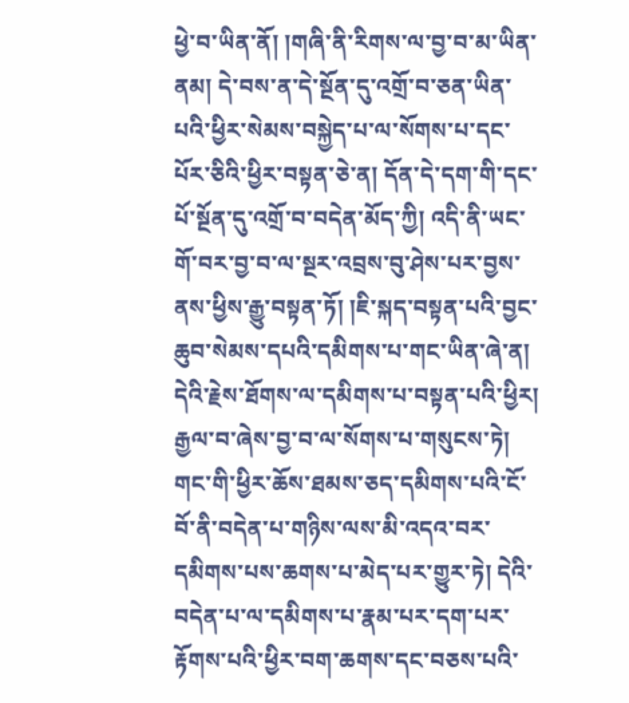ཕྱེ་བ་ཡིན་ནོ། །གཞི་ནི་རིགས་ལ་བྱ་བ་མ་ཡིན་ནམ། དེ་བས་ན་དེ་སྔོན་དུ་འགྲོ་བ་ཅན་ཡིན་པའི་ཕྱིར་སེམས་བསྐྱེད་པ་ལ་སོགས་པ་དང་པོར་ཅིའི་ཕྱིར་བསྟན་ཅེ་ན། དོན་དེ་དག་གི་དང་པོ་སྔོན་དུ་འགྲོ་བ་བདེན་མོད་ཀྱི། འདི་ནི་ཡང་གོ་བར་བྱ་བ་ལ་སྔར་འབྲས་བུ་ཤེས་པར་བྱས་ནས་ཕྱིས་རྒྱུ་བསྟན་ཏོ། །ཇི་སྐད་བསྟན་པའི་བྱང་ཆུབ་སེམས་དཔའི་དམིགས་པ་གང་ཡིན་ཞེ་ན། དེའི་རྗེས་ཐོགས་ལ་དམིགས་པ་བསྟན་པའི་ཕྱིར། རྒྱལ་བ་ཞེས་བྱ་བ་ལ་སོགས་པ་གསུངས་ཏེ། གང་གི་ཕྱིར་ཆོས་ཐམས་ཅད་དམིགས་པའི་ངོ་བོ་ནི་བདེན་པ་གཉིས་ལས་མི་འདའ་བར་དམིགས་པས་ཆགས་པ་མེད་པར་གྱུར་ཏེ། དེའི་བདེན་པ་ལ་དམིགས་པ་རྣམ་པར་དག་པར་རྟོགས་པའི་ཕྱིར་བག་ཆགས་དང་བཅས་པའི་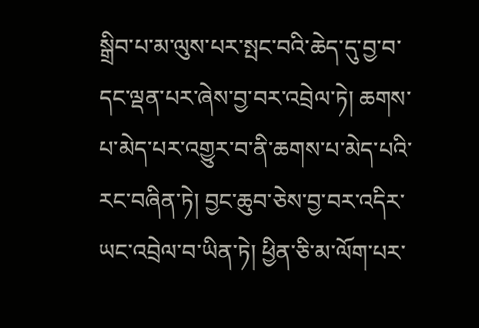སྒྲིབ་པ་མ་ལུས་པར་སྤང་བའི་ཆེད་དུ་བྱ་བ་དང་ལྡན་པར་ཞེས་བྱ་བར་འབྲེལ་ཏེ། ཆགས་པ་མེད་པར་འགྱུར་བ་ནི་ཆགས་པ་མེད་པའི་རང་བཞིན་ཏེ། བྱང་ཆུབ་ཅེས་བྱ་བར་འདིར་ཡང་འབྲེལ་བ་ཡིན་ཏེ། ཕྱིན་ཅི་མ་ལོག་པར་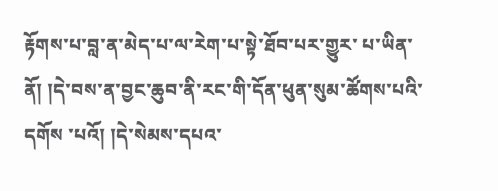རྟོགས་པ་བླ་ན་མེད་པ་ལ་རེག་པ་སྟེ་ཐོབ་པར་གྱུར་ པ་ཡིན་ནོ། །དེ་བས་ན་བྱང་ཆུབ་ནི་རང་གི་དོན་ཕུན་སུམ་ཚོགས་པའི་དགོས ་པའོ། །དེ་སེམས་དཔའ་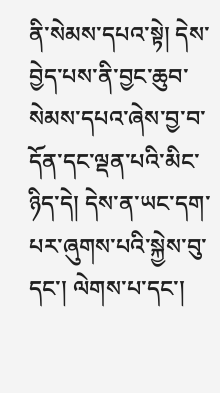ནི་སེམས་དཔའ་སྟེ། དེས་བྱེད་པས་ནི་བྱང་ཆུབ་སེམས་དཔའ་ཞེས་བྱ་བ་དོན་དང་ལྡན་པའི་མིང་ཉིད་དེ། དེས་ན་ཡང་དག་པར་ཞུགས་པའི་སྐྱེས་བུ་དང་། ལེགས་པ་དང་།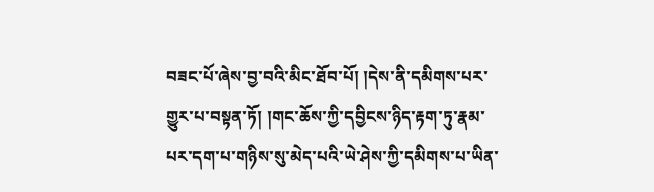བཟང་པོ་ཞེས་བྱ་བའི་མིང་ཐོབ་པོ། །དེས་ནི་དམིགས་པར་གྱུར་པ་བསྟན་ཏོ། །གང་ཆོས་ཀྱི་དབྱིངས་ཉིད་རྟག་ཏུ་རྣམ་པར་དག་པ་གཉིས་སུ་མེད་པའི་ཡེ་ཤེས་ཀྱི་དམིགས་པ་ཡིན་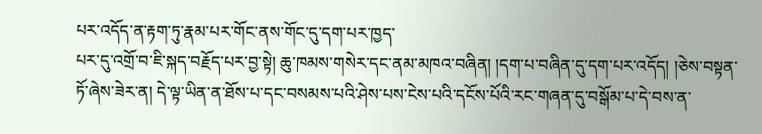པར་འདོད་ན་རྟག་ཏུ་རྣམ་པར་གོང་ནས་གོང་དུ་དག་པར་ཁྱད་
པར་དུ་འགྲོ་བ་ཇི་སྐད་བརྗོད་པར་བྱ་སྟེ། ཆུ་ཁམས་གསེར་དང་ནམ་མཁའ་བཞིན། །དག་པ་བཞིན་དུ་དག་པར་འདོད། །ཅེས་བསྟན་ཏོ་ཞེས་ཟེར་ན། དེ་ལྟ་ཡིན་ན་ཐོས་པ་དང་བསམས་པའི་ཤེས་པས་ངེས་པའི་དངོས་པོའི་རང་གཞན་དུ་བསྒོམ་པ་དེ་བས་ན་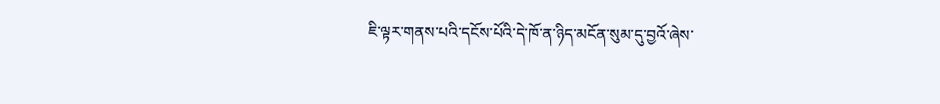ཇི་ལྟར་གནས་པའི་དངོས་པོའི་དེ་ཁོ་ན་ཉིད་མངོན་སུམ་དུ་བྱའོ་ཞེས་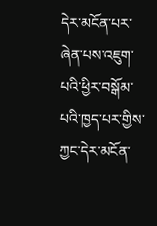དེར་མངོན་པར་ཞེན་པས་འཇུག་པའི་ཕྱིར་བསྒོམ་པའི་ཁྱད་པར་གྱིས་ཀྱང་དེར་མངོན་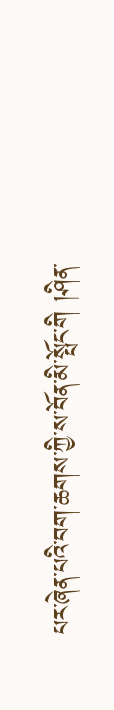པར་ཞེན་པའི་བག་ཆགས་ཀྱི་ས་བོན་མི་སྤོང་གི །ཤིན་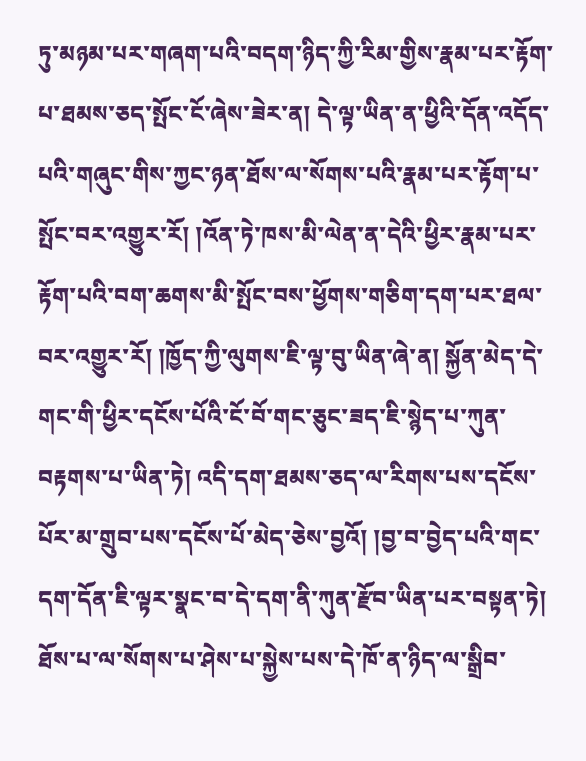ཏུ་མཉམ་པར་གཞག་པའི་བདག་ཉིད་ཀྱི་རིམ་གྱིས་རྣམ་པར་རྟོག་པ་ཐམས་ཅད་སྤོང་ངོ་ཞེས་ཟེར་ན། དེ་ལྟ་ཡིན་ན་ཕྱིའི་དོན་འདོད་པའི་གཞུང་གིས་ཀྱང་ཉན་ཐོས་ལ་སོགས་པའི་རྣམ་པར་རྟོག་པ་སྤོང་བར་འགྱུར་རོ། །འོན་ཏེ་ཁས་མི་ལེན་ན་དེའི་ཕྱིར་རྣམ་པར་རྟོག་པའི་བག་ཆགས་མི་སྤོང་བས་ཕྱོགས་གཅིག་དག་པར་ཐལ་བར་འགྱུར་རོ། །ཁྱོད་ཀྱི་ལུགས་ཇི་ལྟ་བུ་ཡིན་ཞེ་ན། སྐྱོན་མེད་དེ་གང་གི་ཕྱིར་དངོས་པོའི་ངོ་བོ་གང་ཅུང་ཟད་ཇི་སྙེད་པ་ཀུན་བརྟགས་པ་ཡིན་ཏེ། འདི་དག་ཐམས་ཅད་ལ་རིགས་པས་དངོས་པོར་མ་གྲུབ་པས་དངོས་པོ་མེད་ཅེས་བྱའོ། །བྱ་བ་བྱེད་པའི་གང་དག་དོན་ཇི་ལྟར་སྣང་བ་དེ་དག་ནི་ཀུན་རྫོབ་ཡིན་པར་བསྟན་ཏེ། ཐོས་པ་ལ་སོགས་པ་ཤེས་པ་སྐྱེས་པས་དེ་ཁོ་ན་ཉིད་ལ་སྒྲིབ་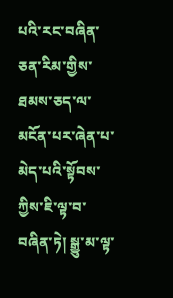པའི་རང་བཞིན་ཅན་རིམ་གྱིས་ཐམས་ཅད་ལ་མངོན་པར་ཞེན་པ་མེད་པའི་སྟོབས་ཀྱིས་ཇི་ལྟ་བ་བཞིན་ཏེ། སྒྱུ་མ་ལྟ་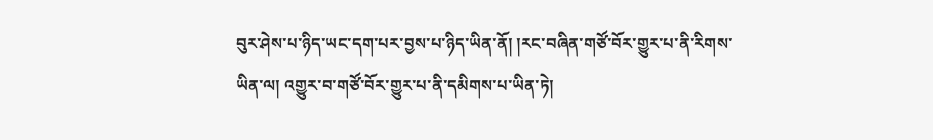བུར་ཤེས་པ་ཉིད་ཡང་དག་པར་བྱས་པ་ཉིད་ཡིན་ནོ། །རང་བཞིན་གཙོ་བོར་གྱུར་པ་ནི་རིགས་ཡིན་ལ། འགྱུར་བ་གཙོ་བོར་གྱུར་པ་ནི་དམིགས་པ་ཡིན་ཏེ།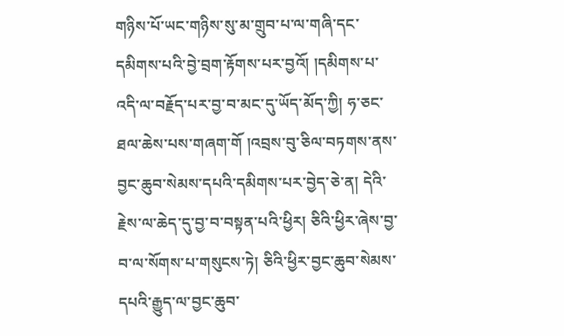གཉིས་པོ་ཡང་གཉིས་སུ་མ་གྲུབ་པ་ལ་གཞི་དང་དམིགས་པའི་བྱེ་བྲག་རྟོགས་པར་བྱའོ། །དམིགས་པ་འདི་ལ་བརྗོད་པར་བྱ་བ་མང་དུ་ཡོད་མོད་ཀྱི། ཧ་ཅང་ཐལ་ཆེས་པས་གཞག་གོ །འབྲས་བུ་ཅིལ་བཏགས་ནས་བྱང་ཆུབ་སེམས་དཔའི་དམིགས་པར་བྱེད་ཅེ་ན། དེའི་རྗེས་ལ་ཆེད་དུ་བྱ་བ་བསྟན་པའི་ཕྱིར། ཅིའི་ཕྱིར་ཞེས་བྱ་བ་ལ་སོགས་པ་གསུངས་ཏེ། ཅིའི་ཕྱིར་བྱང་ཆུབ་སེམས་དཔའི་རྒྱུད་ལ་བྱང་ཆུབ་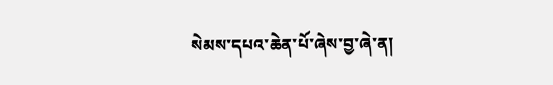སེམས་དཔའ་ཆེན་པོ་ཞེས་བྱ་ཞེ་ན།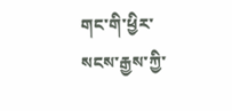གང་གི་ཕྱིར་སངས་རྒྱས་ཀྱི་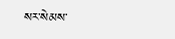སར་སེམས་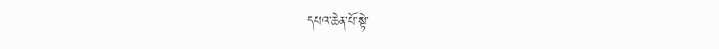དཔའ་ཆེན་པོ་སྟེ་